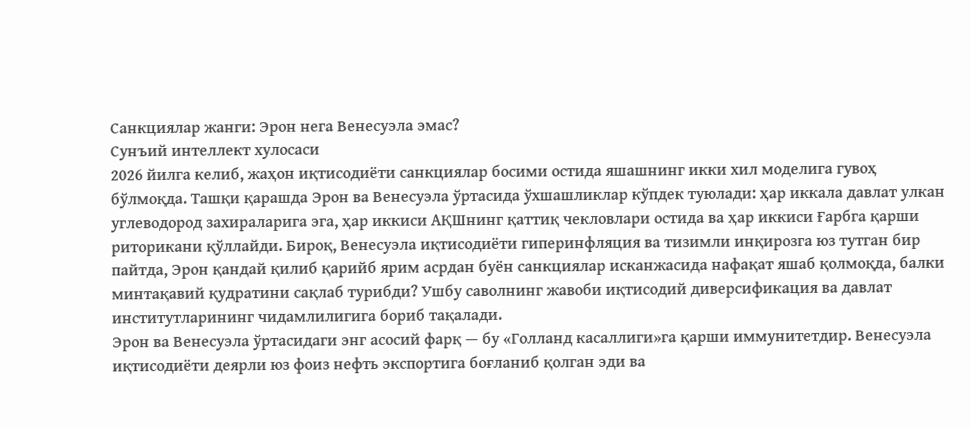Санкциялар жанги: Эрон нега Венесуэла эмас?
Сунъий интеллект хулосаси
2026 йилга келиб, жаҳон иқтисодиёти санкциялар босими остида яшашнинг икки хил моделига гувоҳ бўлмоқда. Ташқи қарашда Эрон ва Венесуэла ўртасида ўхшашликлар кўпдек туюлади: ҳар иккала давлат улкан углеводород захираларига эга, ҳар иккиси АҚШнинг қаттиқ чекловлари остида ва ҳар иккиси Ғарбга қарши риторикани қўллайди. Бироқ, Венесуэла иқтисодиёти гиперинфляция ва тизимли инқирозга юз тутган бир пайтда, Эрон қандай қилиб қарийб ярим асрдан буён санкциялар исканжасида нафақат яшаб қолмоқда, балки минтақавий қудратини сақлаб турибди? Ушбу саволнинг жавоби иқтисодий диверсификация ва давлат институтларининг чидамлилигига бориб тақалади.
Эрон ва Венесуэла ўртасидаги энг асосий фарқ — бу «Голланд касаллиги»га қарши иммунитетдир. Венесуэла иқтисодиёти деярли юз фоиз нефть экспортига боғланиб қолган эди ва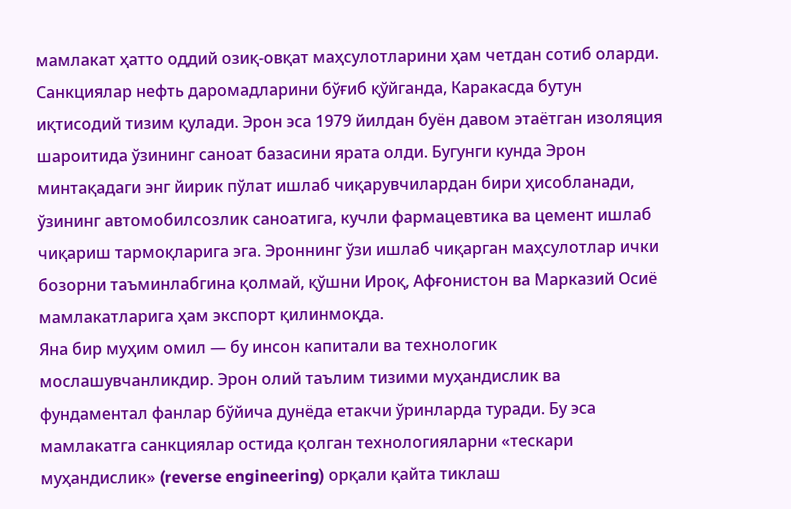мамлакат ҳатто оддий озиқ-овқат маҳсулотларини ҳам четдан сотиб оларди. Санкциялар нефть даромадларини бўғиб қўйганда, Каракасда бутун иқтисодий тизим қулади. Эрон эса 1979 йилдан буён давом этаётган изоляция шароитида ўзининг саноат базасини ярата олди. Бугунги кунда Эрон минтақадаги энг йирик пўлат ишлаб чиқарувчилардан бири ҳисобланади, ўзининг автомобилсозлик саноатига, кучли фармацевтика ва цемент ишлаб чиқариш тармоқларига эга. Эроннинг ўзи ишлаб чиқарган маҳсулотлар ички бозорни таъминлабгина қолмай, қўшни Ироқ, Афғонистон ва Марказий Осиё мамлакатларига ҳам экспорт қилинмоқда.
Яна бир муҳим омил — бу инсон капитали ва технологик мослашувчанликдир. Эрон олий таълим тизими муҳандислик ва фундаментал фанлар бўйича дунёда етакчи ўринларда туради. Бу эса мамлакатга санкциялар остида қолган технологияларни «тескари муҳандислик» (reverse engineering) орқали қайта тиклаш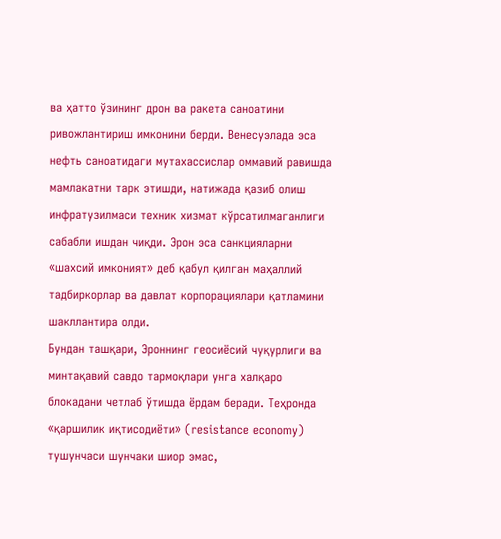ва ҳатто ўзининг дрон ва ракета саноатини ривожлантириш имконини берди. Венесуэлада эса нефть саноатидаги мутахассислар оммавий равишда мамлакатни тарк этишди, натижада қазиб олиш инфратузилмаси техник хизмат кўрсатилмаганлиги сабабли ишдан чиқди. Эрон эса санкцияларни «шахсий имконият» деб қабул қилган маҳаллий тадбиркорлар ва давлат корпорациялари қатламини шакллантира олди.
Бундан ташқари, Эроннинг геосиёсий чуқурлиги ва минтақавий савдо тармоқлари унга халқаро блокадани четлаб ўтишда ёрдам беради. Теҳронда «қаршилик иқтисодиёти» (resistance economy) тушунчаси шунчаки шиор эмас,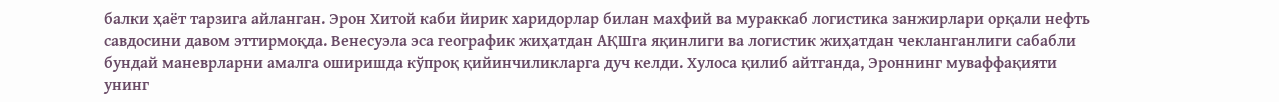балки ҳаёт тарзига айланган. Эрон Хитой каби йирик харидорлар билан махфий ва мураккаб логистика занжирлари орқали нефть савдосини давом эттирмоқда. Венесуэла эса географик жиҳатдан АҚШга яқинлиги ва логистик жиҳатдан чекланганлиги сабабли бундай маневрларни амалга оширишда кўпроқ қийинчиликларга дуч келди. Хулоса қилиб айтганда, Эроннинг муваффақияти унинг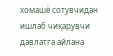хомашё сотувчидан ишлаб чиқарувчи давлатга айлана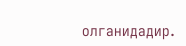олганидадир.